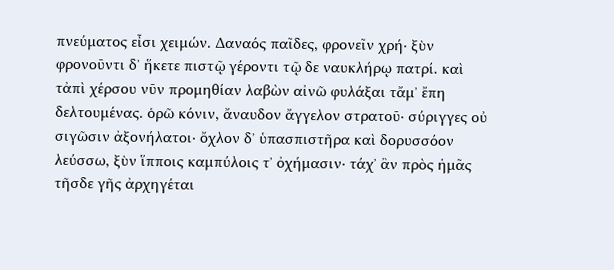πνεύματος εἶσι χειμών. Δαναός παῖδες, φρονεῖν χρή· ξὺν φρονοῦντι δʼ ἥκετε πιστῷ γέροντι τῷ δε ναυκλήρῳ πατρί. καὶ τἀπὶ χέρσου νῦν προμηθίαν λαβὼν αἰνῶ φυλάξαι τἄμʼ ἔπη δελτουμένας. ὁρῶ κόνιν, ἄναυδον ἄγγελον στρατοῦ· σύριγγες οὐ σιγῶσιν ἀξονήλατοι· ὄχλον δʼ ὑπασπιστῆρα καὶ δορυσσόον λεύσσω, ξὺν ἵπποις καμπύλοις τʼ ὀχήμασιν· τάχʼ ἂν πρὸς ἡμᾶς τῆσδε γῆς ἀρχηγέται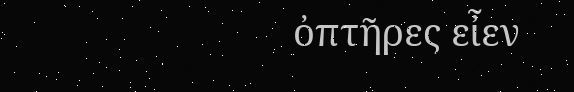ὀπτῆρες εἶεν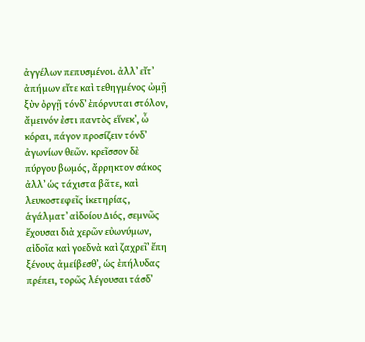ἀγγέλων πεπυσμένοι. ἀλλʼ εἴτʼ ἀπήμων εἴτε καὶ τεθηγμένος ὠμῇ ξὺν ὀργῇ τόνδʼ ἐπόρνυται στόλον, ἄμεινόν ἐστι παντὸς εἵνεκʼ, ὦ κόραι, πάγον προσίζειν τόνδʼ ἀγωνίων θεῶν. κρεῖσσον δὲ πύργου βωμός, ἄρρηκτον σάκος ἀλλʼ ὡς τάχιστα βᾶτε, καὶ λευκοστεφεῖς ἱκετηρίας, ἁγάλματʼ αἰδοίου Διός, σεμνῶς ἔχουσαι διὰ χερῶν εὐωνύμων, αἰδοῖα καὶ γοεδνὰ καὶ ζαχρεῖʼ ἔπη ξένους ἀμείβεσθʼ, ὡς ἐπήλυδας πρέπει, τορῶς λέγουσαι τάσδʼ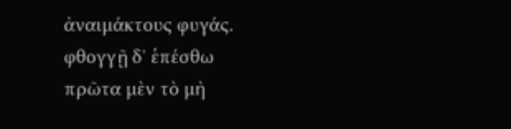ἀναιμάκτους φυγάς. φθογγῇ δʼ ἑπέσθω πρῶτα μὲν τὸ μὴ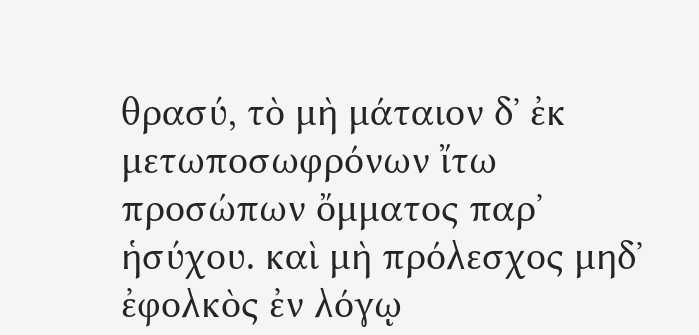θρασύ, τὸ μὴ μάταιον δʼ ἐκ μετωποσωφρόνων ἴτω προσώπων ὄμματος παρʼ ἡσύχου. καὶ μὴ πρόλεσχος μηδʼ ἐφολκὸς ἐν λόγῳ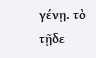γένῃ. τὸ τῇδε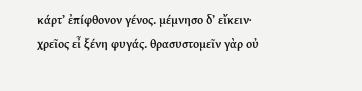κάρτʼ ἐπίφθονον γένος. μέμνησο δʼ εἴκειν· χρεῖος εἶ ξένη φυγάς. θρασυστομεῖν γὰρ οὐ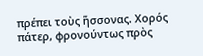πρέπει τοὺς ἥσσονας. Χορός πάτερ, φρονούντως πρὸς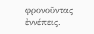φρονοῦντας ἐννέπεις.